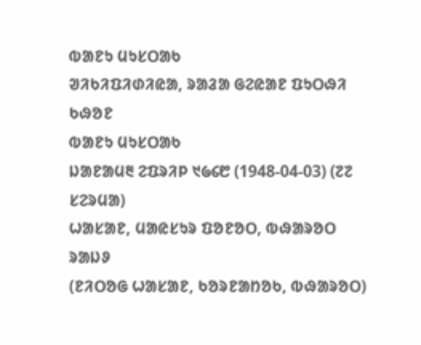ᱵᱟᱱᱩ ᱢᱩᱥᱛᱟᱠ
ᱣᱤᱠᱤᱯᱤᱰᱤᱭᱟ, ᱨᱟᱲᱟ ᱜᱮᱭᱟᱱ ᱯᱩᱛᱷᱤ ᱠᱷᱚᱱ
ᱵᱟᱱᱩ ᱢᱩᱥᱛᱟᱠ
ᱡᱟᱱᱟᱢ᱓ ᱮᱯᱨᱤᱞ ᱑᱙᱔᱘ (1948-04-03) (᱗᱗ ᱥᱮᱨᱢᱟ)
ᱦᱟᱥᱟᱱ, ᱢᱟᱭᱥᱩᱨ ᱯᱚᱱᱚᱛ, ᱵᱷᱟᱨᱚᱛ ᱨᱟᱡᱽ
(ᱱᱤᱛᱚᱜ ᱦᱟᱥᱟᱱ, ᱠᱚᱨᱱᱟᱴᱚᱠ, ᱵᱷᱟᱨᱚᱛ)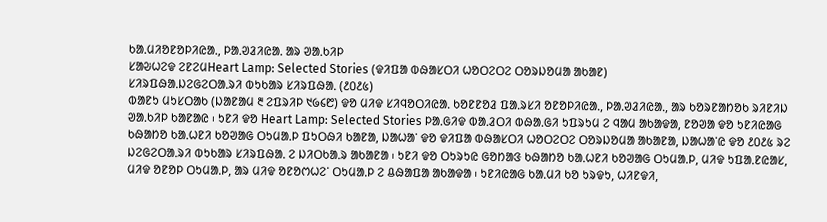ᱠᱟᱹᱢᱤᱚᱱᱚᱞᱤᱭᱟᱹ, ᱞᱟᱹᱣᱲᱤᱭᱟᱹ ᱟᱨ ᱣᱟᱹᱠᱤᱞ
ᱥᱟᱶᱦᱮᱫ ᱮᱱᱮᱢHeart Lamp: Selected Stories (ᱫᱤᱯᱟ ᱵᱷᱟᱥᱛᱤ ᱦᱚᱛᱮᱛᱮ ᱛᱚᱨᱡᱚᱢᱟ ᱟᱠᱟᱱ)
ᱥᱤᱨᱯᱷᱟᱹᱡᱮᱜᱮᱛᱟᱹᱨᱤ ᱵᱩᱠᱟᱨ ᱥᱤᱨᱯᱷᱟᱹ (᱒᱐᱒᱕)
ᱵᱟᱱᱩ ᱢᱩᱥᱛᱟᱠ (ᱡᱟᱱᱟᱢ ᱓ ᱮᱯᱨᱤᱞ ᱑᱙᱔᱘) ᱫᱚ ᱢᱤᱫ ᱥᱤᱧᱚᱛᱤᱭᱟᱹ ᱠᱚᱱᱱᱚᱲ ᱯᱟᱹᱨᱥᱤ ᱚᱱᱚᱞᱤᱭᱟᱹ, ᱞᱟᱹᱣᱲᱤᱭᱟᱹ, ᱟᱨ ᱠᱚᱨᱱᱟᱴᱚᱠ ᱨᱤᱱᱤᱡ ᱣᱟᱹᱠᱤᱞ ᱠᱟᱱᱟᱭ ᱾ ᱩᱱᱤ ᱫᱚ Heart Lamp: Selected Stories ᱞᱟᱹᱜᱤᱫ ᱵᱟᱹᱲᱛᱤ ᱵᱷᱟᱹᱜᱤ ᱩᱯᱨᱩᱢ ᱮ ᱧᱟᱢ ᱟᱠᱟᱫᱟ, ᱱᱚᱣᱟ ᱫᱚ ᱩᱱᱤᱭᱟᱜ ᱠᱷᱟᱴᱚ ᱠᱟᱹᱦᱱᱤ ᱠᱚᱣᱟᱜ ᱛᱩᱢᱟᱹᱞ ᱯᱩᱛᱷᱤ ᱠᱟᱱᱟ, ᱡᱟᱦᱟᱸ ᱫᱚ ᱫᱤᱯᱟ ᱵᱷᱟᱥᱛᱤ ᱦᱚᱛᱮᱛᱮ ᱛᱚᱨᱡᱚᱢᱟ ᱟᱠᱟᱱᱟ, ᱡᱟᱦᱟᱸᱭ ᱫᱚ ᱒᱐᱒᱕ ᱨᱮ ᱡᱮᱜᱮᱛᱟᱹᱨᱤ ᱵᱩᱠᱟᱨ ᱥᱤᱨᱯᱷᱟᱹ ᱮ ᱡᱤᱛᱠᱟᱹᱨ ᱟᱠᱟᱱᱟ ᱾ ᱩᱱᱤ ᱫᱚ ᱛᱩᱨᱩᱭ ᱜᱚᱴᱟᱝ ᱠᱷᱟᱴᱚ ᱠᱟᱹᱦᱱᱤ ᱠᱚᱣᱟᱜ ᱛᱩᱢᱟᱹᱞ, ᱢᱤᱫ ᱩᱯᱟᱹᱱᱭᱟᱥ, ᱢᱤᱫ ᱚᱱᱚᱞ ᱛᱩᱢᱟᱹᱞ, ᱟᱨ ᱢᱤᱫ ᱚᱱᱚᱬᱦᱮᱸ ᱛᱩᱢᱟᱹᱞ ᱮ ᱪᱷᱟᱯᱟ ᱟᱠᱟᱫᱟ ᱾ ᱩᱱᱤᱭᱟᱜ ᱠᱟᱹᱢᱤ ᱠᱚ ᱩᱨᱫᱩ, ᱦᱤᱱᱫᱤ,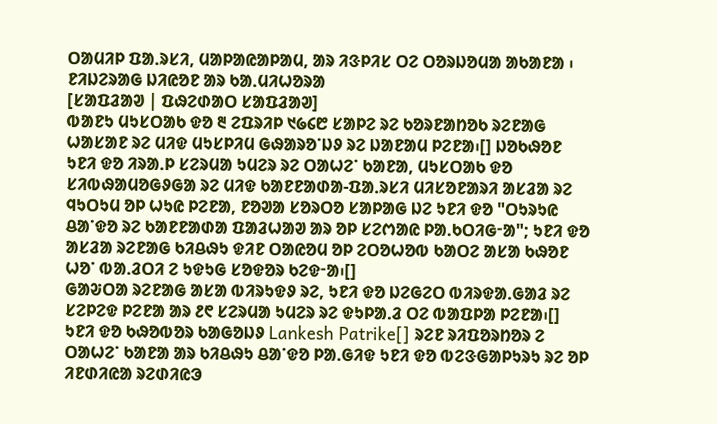ᱛᱟᱢᱤᱞ ᱯᱟᱹᱨᱥᱤ, ᱢᱟᱞᱟᱭᱟᱞᱟᱢ, ᱟᱨ ᱤᱝᱞᱤᱥ ᱛᱮ ᱛᱚᱨᱡᱚᱢᱟ ᱟᱠᱟᱱᱟ ᱾
ᱱᱤᱡᱮᱨᱟᱜ ᱡᱤᱭᱚᱱ ᱟᱨ ᱠᱟᱹᱢᱤᱦᱚᱨᱟ
[ᱥᱟᱯᱲᱟᱣ | ᱯᱷᱮᱰᱟᱛ ᱥᱟᱯᱲᱟᱣ]
ᱵᱟᱱᱩ ᱢᱩᱥᱛᱟᱠ ᱫᱚ ᱓ ᱮᱯᱨᱤᱞ ᱑᱙᱔᱘ ᱥᱟᱞᱮ ᱨᱮ ᱠᱚᱨᱱᱟᱴᱚᱠ ᱨᱮᱱᱟᱜ ᱦᱟᱥᱟᱱ ᱨᱮ ᱢᱤᱫ ᱢᱩᱥᱞᱤᱢ ᱜᱷᱟᱨᱚᱸᱡᱽ ᱨᱮ ᱡᱟᱱᱟᱢ ᱞᱮᱱᱟ᱾[] ᱡᱚᱠᱷᱚᱱ ᱩᱱᱤ ᱫᱚ ᱤᱨᱟᱹᱞ ᱥᱮᱨᱢᱟ ᱩᱢᱮᱨ ᱨᱮ ᱛᱟᱦᱮᱸ ᱠᱟᱱᱟ, ᱢᱩᱥᱛᱟᱠ ᱫᱚ ᱥᱤᱵᱷᱟᱢᱚᱜᱽᱜᱟ ᱨᱮ ᱢᱤᱫ ᱠᱟᱱᱱᱟᱰᱟ-ᱯᱟᱹᱨᱥᱤ ᱢᱤᱥᱚᱱᱟᱨᱤ ᱟᱥᱲᱟ ᱨᱮ ᱧᱩᱛᱩᱢ ᱚᱞ ᱦᱩᱭ ᱞᱮᱱᱟ, ᱱᱚᱣᱟ ᱥᱚᱨᱛᱚ ᱥᱟᱞᱟᱜ ᱡᱮ ᱩᱱᱤ ᱫᱚ "ᱛᱩᱨᱩᱭ ᱪᱟᱸᱫᱚ ᱨᱮ ᱠᱟᱱᱱᱟᱰᱟ ᱯᱟᱲᱦᱟᱣ ᱟᱨ ᱚᱞ ᱥᱮᱬᱟᱭ ᱞᱟᱹᱠᱛᱤᱜᱼᱟ"; ᱩᱱᱤ ᱫᱚ ᱟᱥᱲᱟ ᱨᱮᱱᱟᱜ ᱠᱤᱪᱷᱩ ᱫᱤᱱ ᱛᱟᱭᱚᱢ ᱚᱞ ᱮᱛᱚᱦᱚᱵ ᱠᱟᱛᱮ ᱟᱥᱟ ᱠᱷᱚᱱ ᱦᱚᱸ ᱵᱟᱹᱲᱛᱤ ᱮ ᱩᱫᱩᱜ ᱥᱚᱫᱚᱨ ᱠᱮᱫᱼᱟ᱾[]
ᱜᱟᱶᱛᱟ ᱨᱮᱱᱟᱜ ᱟᱥᱟ ᱵᱤᱨᱩᱫᱽ ᱨᱮ, ᱩᱱᱤ ᱫᱚ ᱡᱮᱜᱮᱛ ᱵᱤᱨᱫᱟᱹᱜᱟᱲ ᱨᱮ ᱥᱮᱞᱮᱫ ᱞᱮᱱᱟ ᱟᱨ ᱒᱖ ᱥᱮᱨᱢᱟ ᱩᱢᱮᱨ ᱨᱮ ᱫᱩᱞᱟᱹᱲ ᱛᱮ ᱵᱟᱯᱞᱟ ᱞᱮᱱᱟ᱾[]
ᱩᱱᱤ ᱫᱚ ᱠᱷᱚᱵᱚᱨ ᱠᱟᱜᱚᱡᱽ Lankesh Patrike[] ᱨᱮᱱ ᱨᱤᱯᱚᱨᱴᱚᱨ ᱮ ᱛᱟᱦᱮᱸ ᱠᱟᱱᱟ ᱟᱨ ᱠᱤᱪᱷᱩ ᱪᱟᱸᱫᱚ ᱞᱟᱹᱜᱤᱫ ᱩᱱᱤ ᱫᱚ ᱵᱮᱝᱜᱟᱞᱩᱨᱩ ᱨᱮ ᱚᱞ ᱤᱱᱰᱤᱭᱟ ᱨᱮᱰᱤᱭᱳ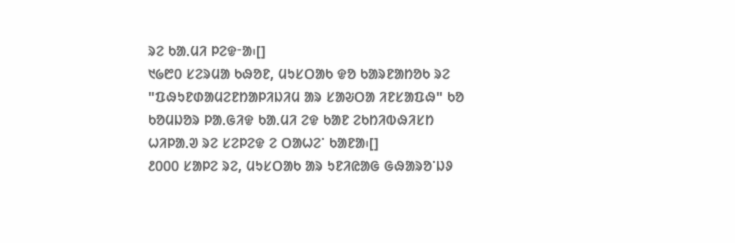ᱨᱮ ᱠᱟᱹᱢᱤ ᱞᱮᱫᱼᱟ᱾[]
᱑᱙᱘᱐ ᱥᱮᱨᱢᱟ ᱠᱷᱚᱱ, ᱢᱩᱥᱛᱟᱠ ᱫᱚ ᱠᱟᱨᱱᱟᱴᱚᱠ ᱨᱮ "ᱯᱷᱩᱱᱰᱟᱢᱮᱱᱴᱟᱞᱤᱡᱤᱢ ᱟᱨ ᱥᱟᱶᱛᱟ ᱤᱱᱥᱟᱯᱷ" ᱠᱚ ᱠᱚᱢᱡᱚᱨ ᱞᱟᱹᱜᱤᱫ ᱠᱟᱹᱢᱤ ᱮᱫ ᱠᱟᱱ ᱮᱠᱴᱤᱵᱷᱤᱥᱴ ᱦᱤᱞᱟᱹᱣ ᱨᱮ ᱥᱮᱞᱮᱫ ᱮ ᱛᱟᱦᱮᱸ ᱠᱟᱱᱟ᱾[]
᱒᱐᱐᱐ ᱥᱟᱞᱮ ᱨᱮ, ᱢᱩᱥᱛᱟᱠ ᱟᱨ ᱩᱱᱤᱭᱟᱜ ᱜᱷᱟᱨᱚᱸᱡᱽ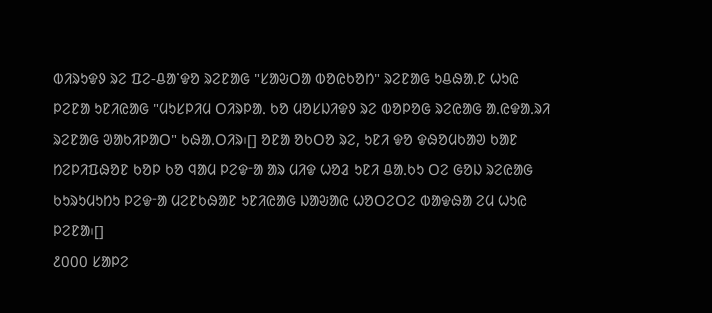ᱵᱤᱨᱩᱫᱽ ᱨᱮ ᱯᱮ-ᱪᱟᱸᱫᱚ ᱨᱮᱱᱟᱜ "ᱥᱟᱶᱛᱟ ᱵᱚᱭᱠᱚᱴ" ᱨᱮᱱᱟᱜ ᱩᱪᱷᱟᱹᱱ ᱦᱩᱭ ᱞᱮᱱᱟ ᱩᱱᱤᱭᱟᱜ "ᱢᱩᱥᱞᱤᱢ ᱛᱤᱨᱞᱟᱹ ᱠᱚ ᱢᱚᱥᱡᱤᱫᱽ ᱨᱮ ᱵᱚᱞᱚᱜ ᱨᱮᱭᱟᱜ ᱟᱹᱭᱫᱟᱹᱨᱤ ᱨᱮᱱᱟᱜ ᱣᱟᱠᱤᱞᱟᱛ" ᱠᱷᱟᱹᱛᱤᱨ᱾[] ᱚᱱᱟ ᱚᱠᱛᱚ ᱨᱮ, ᱩᱱᱤ ᱫᱚ ᱫᱷᱚᱢᱠᱟᱣ ᱠᱟᱱ ᱴᱮᱞᱤᱯᱷᱚᱱ ᱠᱚᱞ ᱠᱚ ᱧᱟᱢ ᱞᱮᱫᱼᱟ ᱟᱨ ᱢᱤᱫ ᱦᱚᱲ ᱩᱱᱤ ᱪᱟᱹᱠᱩ ᱛᱮ ᱜᱚᱡ ᱨᱮᱭᱟᱜ ᱠᱩᱨᱩᱢᱩᱴᱩ ᱞᱮᱫᱼᱟ ᱢᱮᱱᱠᱷᱟᱱ ᱩᱱᱤᱭᱟᱜ ᱡᱟᱶᱟᱭ ᱦᱚᱛᱮᱛᱮ ᱵᱟᱫᱷᱟ ᱮᱢ ᱦᱩᱭ ᱞᱮᱱᱟ᱾[]
᱒᱐᱐᱐ ᱥᱟᱞᱮ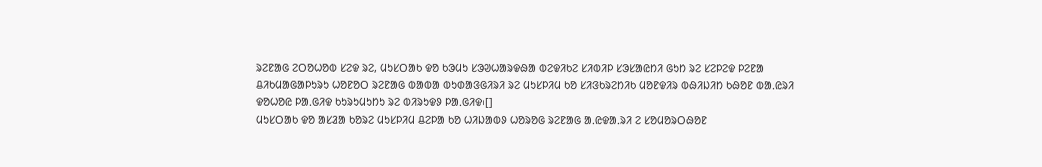ᱨᱮᱱᱟᱜ ᱮᱛᱚᱦᱚᱵ ᱥᱮᱫ ᱨᱮ, ᱢᱩᱥᱛᱟᱠ ᱫᱚ ᱠᱳᱢᱩ ᱥᱳᱣᱦᱟᱨᱫᱷᱟ ᱵᱮᱫᱤᱠᱮ ᱥᱤᱵᱤᱞ ᱥᱳᱥᱟᱭᱴᱤ ᱜᱩᱴ ᱨᱮ ᱥᱮᱞᱮᱫ ᱞᱮᱱᱟ ᱪᱤᱠᱢᱟᱜᱟᱞᱩᱨᱩ ᱦᱚᱱᱚᱛ ᱨᱮᱱᱟᱜ ᱵᱟᱵᱟ ᱵᱩᱰᱟᱝᱜᱤᱨᱤ ᱨᱮ ᱢᱩᱥᱞᱤᱢ ᱠᱚ ᱥᱤᱝᱠᱨᱮᱴᱤᱠ ᱢᱚᱱᱫᱤᱨ ᱵᱷᱤᱡᱤᱴ ᱠᱷᱚᱱ ᱵᱟᱹᱭᱨᱤ ᱫᱚᱦᱚᱭ ᱞᱟᱹᱜᱤᱫ ᱠᱩᱨᱩᱢᱩᱴᱩ ᱨᱮ ᱵᱤᱨᱩᱫᱽ ᱞᱟᱹᱜᱤᱫ᱾[]
ᱢᱩᱥᱛᱟᱠ ᱫᱚ ᱟᱥᱲᱟ ᱠᱚᱨᱮ ᱢᱩᱥᱞᱤᱢ ᱪᱮᱞᱟ ᱠᱚ ᱦᱤᱡᱟᱵᱽ ᱦᱚᱨᱚᱜ ᱨᱮᱱᱟᱜ ᱟᱹᱭᱫᱟᱹᱨᱤ ᱮ ᱥᱚᱢᱚᱨᱛᱷᱚᱱ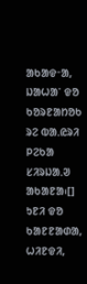ᱟᱠᱟᱫᱼᱟ, ᱡᱟᱦᱟᱸ ᱫᱚ ᱠᱚᱨᱱᱟᱴᱚᱠ ᱨᱮ ᱵᱟᱹᱭᱨᱤ ᱞᱮᱠᱟ ᱥᱤᱨᱡᱟᱹᱣ ᱟᱠᱟᱱᱟ᱾[]
ᱩᱱᱤ ᱫᱚ ᱠᱟᱱᱱᱟᱰᱟ, ᱦᱤᱱᱫᱤ,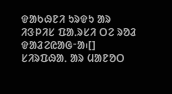ᱫᱟᱠᱷᱱᱤ ᱩᱨᱫᱩ ᱟᱨ ᱤᱝᱞᱤᱥ ᱯᱟᱹᱨᱥᱤ ᱛᱮ ᱨᱚᱲ ᱫᱟᱲᱮᱭᱟᱜᱼᱟ᱾[]
ᱥᱤᱨᱯᱷᱟᱹ ᱟᱨ ᱢᱟᱱᱚᱛ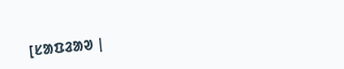[ᱥᱟᱯᱲᱟᱣ |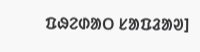ᱯᱷᱮᱰᱟᱛ ᱥᱟᱯᱲᱟᱣ]